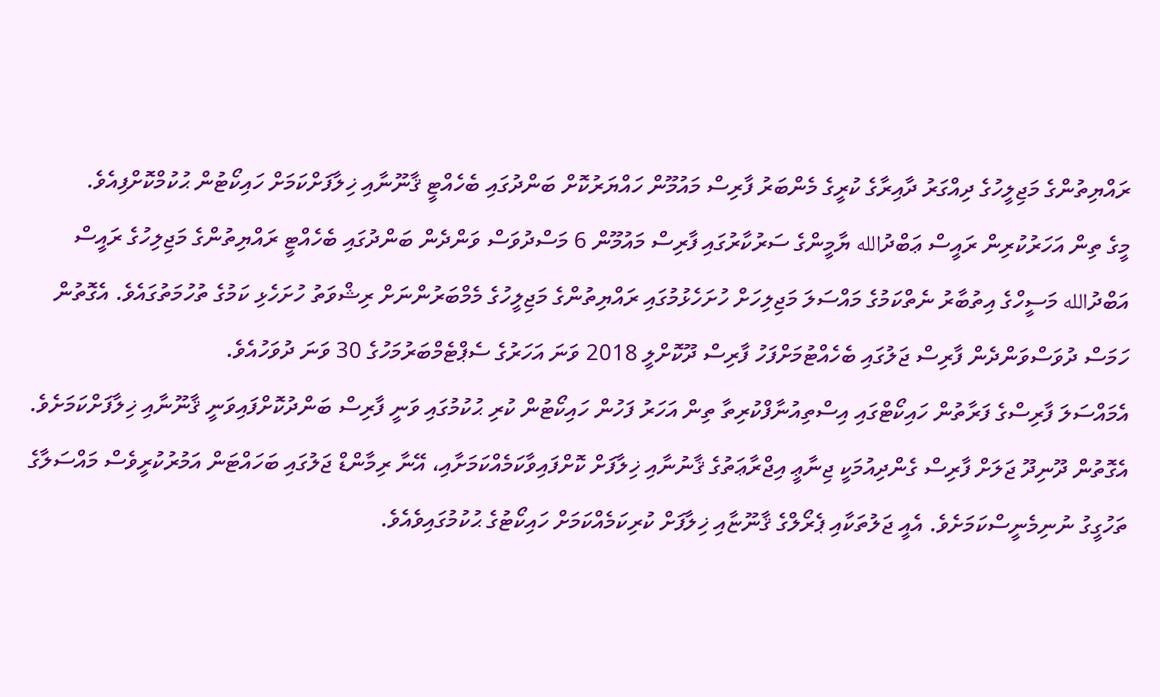ރައްޔިތުންގެ މަޖިލީހުގެ ދިއްގަރު ދާއިރާގެ ކުރީގެ މެންބަރު ފާރިސް މައުމޫން ހައްޔަރުކޮށް ބަންދުގައި ބެހެއްޓީ ޤާނޫނާއި ޚިލާފަށްކަމަށް ހައިކޯޓުން ޙުކުމްކޮށްފިއެވެ.
މީގެ ތިން އަހަރުކުރިން ރައީސް ޢަބްދުالله ޔާމީންގެ ސަރުކާރުގައި ފާރިސް މައުމޫން 6 މަސްދުވަސް ވަންދެން ބަންދުގައި ބެހެއްޓީ ރައްޔިތުންގެ މަޖިލިހުގެ ރައީސް އަބްދުالله މަސީހްގެ އިތުބާރު ނެތްކަމުގެ މައްސަލަ މަޖިލިހަށް ހުށަހެޅުމުގައި ރައްޔިތުންގެ މަޖިލީހުގެ މެމްބަރުންނަށް ރިޝްވަތު ހުށަހެޅި ކަމުގެ ތުހުމަތުގައެވެ. އެގޮތުން ހަމަސް ދުވަސްވަންދެން ފާރިސް ޖަލުގައި ބެހެއްޓުމަށްފަހު ފާރިސް ދޫކޮށްލީ 2018 ވަނަ އަހަރުގެ ސެޕްޓެމްބަރުމަހުގެ 30 ވަނަ ދުވަހުއެވެ.
އެމައްސަލަ ފާރިސްގެ ފަރާތުން ހައިކޯޓްގައި އިސްތިއުނާފްކުރިތާ ތިން އަހަރު ފަހުން ހައިކޯޓުން ކުރި ޙުކުމުގައި ވަނީ ފާރިސް ބަންދުކޮށްފައިވަނީ ޤާނޫނާއި ޚިލާފަށްކަމަށެވެ. އެގޮތުން ދޫނިދޫ ޖަލަށް ފާރިސް ގެންދިއުމަކީ ޖިނާޢީ އިޖްރާޢަތުގެ ޤާނުނާއި ޚިލާފަށް ކޮށްފައިވާކަމެއްކަމަށާއި، އޭނާ ރިމާންޑް ޖަލުގައި ބަހައްޓަން އަމުރުކުރީވެސް މައްސަލާގެ ތަހުގީގު ނުނިމެނީސްކަމަށެވެ. އެއީ ޖަލުތަކާއި ޕެރޯލްގެ ޤާނޫޏާއި ޚިލާފަށް ކުރިކަމެއްކަމަށް ހައިކޯޓުގެ ޙުކުމުގައިވެއެވެ.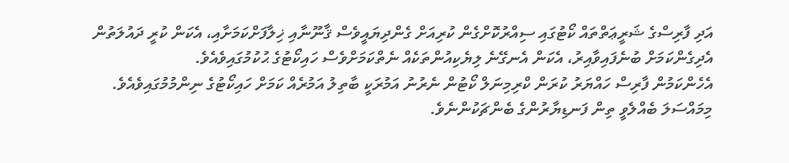އަދި ފާރިސްގެ ޝަރީޢަތްތައް ކޯޓުގައި ސިއްރުކޮށްގެން ކުރިއަށް ގެންދިޔައީވެސް ޤާނޫނާއި ޚިލާފަށްކަމަށާއި، އެކަން ކުރީ ދައުލަތުން އެދިގެންކަމަށް ބުނެފައިވާއިރު، އެކަން އެނގޭނެ ލިޔެކިއުންތަކެއް ނެތްކަމަށްވެސް ހައިކޯޓުގެ ޙުކުމުގައިވެއެވެ.
އެހެންކަމުން ފާރިސް ހައްޔަރު ކުރަން ކްރިމިނަލް ކޯޓުން ނެރުނު އަމުރަކީ ބާތިލު އަމުރެއް ކަމަށް ހައިކޯޓުގެ ނިންމުމުގައިވެއެވެ.
މިމައްސަލަ ބެއްލެވީ ތިން ފަނޑިޔާރުންގެ ބެންޗަކުންނެވެ.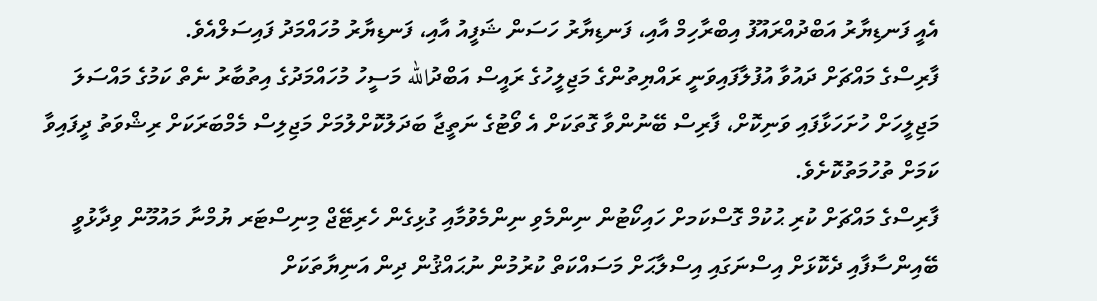އެއީ ފަނޑިޔާރު އަބްދުއްރައޫފު އިބްރާހިމް އާއި، ފަނޑިޔާރު ހަސަން ޝަފީއު އާއި، ފަނޑިޔާރު މުހައްމަދު ފައިސަލްއެވެ.
ފާރިސްގެ މައްޗަށް ދައުވާ އުފުލާފައިވަނީ ރައްޔިތުންގެ މަޖިލީހުގެ ރައީސް އަބްދުالله މަސީހު މުހައްމަދުގެ އިތުބާރު ނެތް ކަމުގެ މައްސަލަ މަޖިލީހަށް ހުށަހަޅާފައި ވަނިކޮށް، ފާރިސް ބޭނުންވާ ގޮތަކަށް އެ ވޯޓުގެ ނަތީޖާ ބަދަލުކޮށްލުމަށް މަޖިލިސް މެމްބަރަކަށް ރިޝްވަތު ދީފައިވާ ކަމަށް ތުހުމަތުކޮށެވެ.
ފާރިސްގެ މައްޗަށް ކުރި ޙުކުމް ގޮސްކަމށް ހައިކޯޓުން ނިންމެވި ނިންމެވުމާއި ގުޅިގެން ހެރިޓޭޖް މިނިސްޓަރ ޔުމްނާ މައުމޫން ވިދާޅުވީ ބޭއިންސާފާއި ދެކޮޅަށް އިސްނަގައި އިސްލާޙަށް މަސައްކަތް ކުރުމުން ނުޙައްޤުން ދިން އަނިޔާތަކަށް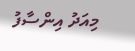މިއަދު އިންސާފު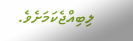ލިބިއްޖެކަމަށެވެ.